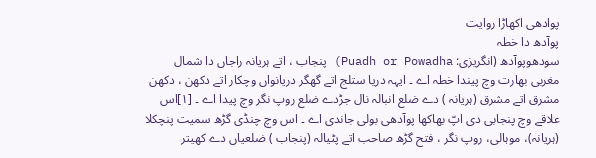پوادھی اکھاڑا روایت
پوآدھ دا خطہ
سودھوپوآدھ (انگریزی: Puadh or Powadha) پنجاب ، اتے ہریانہ راجاں دا شمال مغربی بھارت وچ پیندا خطہ اے ۔ ایہہ دریا ستلج اتے گھگر دریانواں وچکار اتے دکھن ، دکھن مشرق اتے مشرق (ہریانہ ) دے ضلع انبالہ نال جڑدے ضلع روپ نگر وچ پیدا اے ۔ [۱]اس علاقے وچ پنجابی دی اپّ بھاکھا پوآدھی بولی جاندی اے ۔ اس وچ چنڈی گڑھ سمیت پنچکلا (ہریانہ)، موہالی، روپ نگر ، فتح گڑھ صاحب اتے پٹیالہ (پنجاب ) ضلعیاں دے کھیتر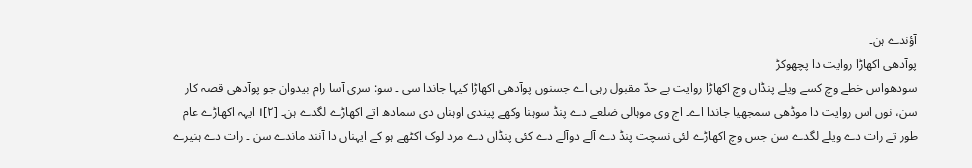آؤندے ہن۔
پوآدھی اکھاڑا روایت دا پچھوکڑ
سودھواس خطے وچ کسے ویلے پنڈاں وچ اکھاڑا روایت بے حدّ مقبول رہی اے جسنوں پوآدھی اکھاڑا کیہا جاندا سی ۔ سو: سری آسا رام بیدوان جو پوآدھی قصہ کار سن، نوں اس روایت دا موڈھی سمجھیا جاندا اے۔ اج وی موہالی ضلعے دے پنڈ سوہنا وکھے پیندی اوہناں دی سمادھ اتے اکھاڑے لگدے ہن۔ [۲]। ایہہ اکھاڑے عام طور تے رات دے ویلے لگدے سن جس وچ اکھاڑے لئی نسچت پنڈ دے آلے دوآلے دے کئی پنڈاں دے مرد لوک اکٹھے ہو کے ایہناں دا آنند ماندے سن ۔ رات دے ہنیرے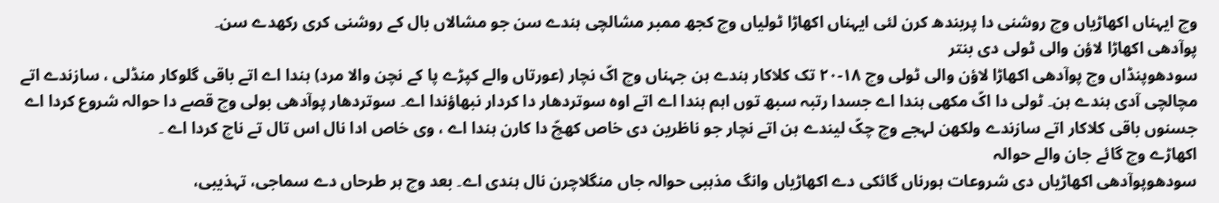وچ ایہناں اکھاڑیاں وچ روشنی دا پربندھ کرن لئی ایہناں اکھاڑا ٹولیاں وچ کجھ ممبر مشالچی ہندے سن جو مشالاں بال کے روشنی کری رکھدے سن۔
پوآدھی اکھاڑا لاؤن والی ٹولی دی بنتر
سودھوپنڈاں وچ پوآدھی اکھاڑا لاؤن والی ٹولی وچ ۱۸-۲۰ تک کلاکار ہندے ہن جہناں وچ اکّ نچار (عورتاں والے کپڑے پا کے نچن والا مرد) ہندا اے اتے باقی گلوکار منڈلی ، سازندے اتے مچالچی آدی ہندے ہن۔ ٹولی دا اکّ مکھی ہندا اے جسدا رتبہ سبھ توں اہم ہندا اے اتے اوہ سوتردھار دا کردار نبھاؤندا اے۔ سوتردھار پوآدھی بولی وچ قصے دا حوالہ شروع کردا اے جسنوں باقی کلاکار اتے سازندے ولکھن لہجے وچ چکّ لیندے ہن اتے نچار جو ناظرین دی خاص کھچّ دا کارن ہندا اے ، وی خاص ادا نال اس تال تے ناچ کردا اے ۔
اکھاڑے وچ گائے جان والے حوالہ
سودھوپوآدھی اکھاڑیاں دی شروعات ہورناں گائکی دے اکھاڑیاں وانگ مذہبی حوالہ جاں منگلاچرن نال ہندی اے۔ بعد وچ ہر طرحاں دے سماجی، تہذیبی،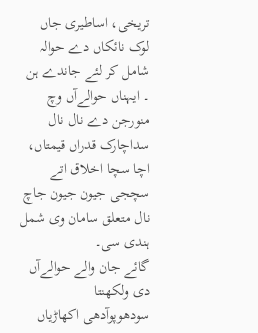تریخی، اساطیری جاں لوک نائکاں دے حوالہ شامل کر لئے جاندے ہن ۔ ایہناں حوالےآں وچ منورجن دے نال نال سداچارک قدراں قیمتاں، اچا سچا اخلاق اتے سچجی جیون جیون جاچ نال متعلق سامان وی شمل ہندی سی۔
گائے جان والے حوالےآں دی ولکھنتا
سودھوپوآدھی اکھاڑیاں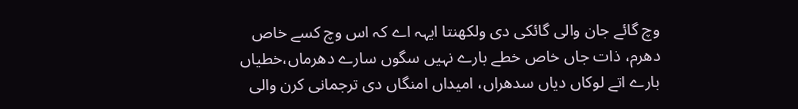وچ گائے جان والی گائکی دی ولکھنتا ایہہ اے کہ اس وچ کسے خاص دھرم، ذات جاں خاص خطے بارے نہیں سگوں سارے دھرماں،خطیاں بارے اتے لوکاں دیاں سدھراں، امیداں امنگاں دی ترجمانی کرن والی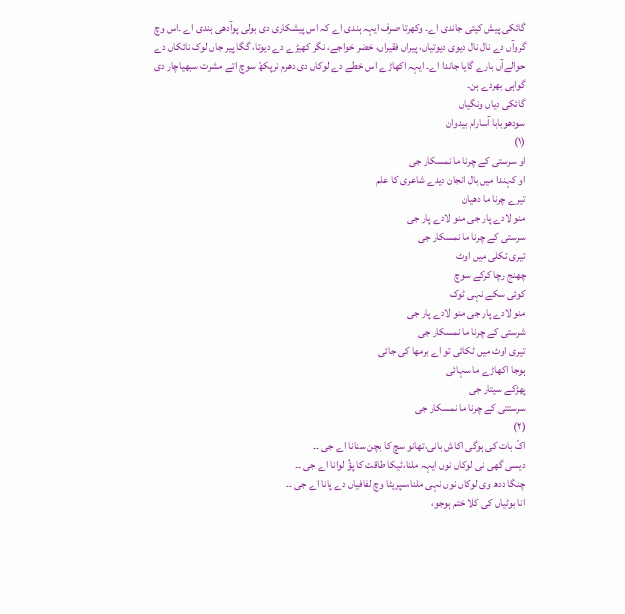گائکی پیش کیتی جاندی اے۔ وکھرتا صرف ایہہ ہندی اے کہ اس پیشکاری دی بولی پوآدھی ہندی اے ۔اس وچ گروآں دے نال نال دیوی دیوتیاں، پیراں فقیراں، خضر خواجے، نگر کھیڑے دے دیوتا، گگا پیر جاں لوک نائکاں دے حوالےآں بارے گایا جاندا اے۔ ایہہ اکھاڑے اس خطے دے لوکاں دی دھرم نرپکھّ سوچ اتے مشرت سبھیاچار دی گواہی بھردے ہن۔
گائکی دیاں ونگیاں
سودھوبابا آسارام بیدوان
(۱)
او سرستی کے چرنا ما نمسکار جی
او کہندا میں بال انجان دیدے شاعری کا علم
تیرے چرنا ما دھیان
منو لادے پار جی منو لادے پار جی
سرستی کے چرنا ما نمسکار جی
تیری تکلی میں اوٹ
چھنج رچا کرکے سوچ
کوئی سکے نہی ٹوک
منو لادے پار جی منو لادے پار جی
شرستی کے چرنا ما نمسکار جی
تیری اوٹ میں ٹکائی تو اے برمھا کی جائی
ہوجا اکھاڑے ما سہائی
پھڑکے سیتار جی
سرستتی کے چرنا ما نمسکار جی
(۲)
اکّ بات کی ہوگی اکاش بانی،تھانو سچ کا بچن سنانا اے جی ۔۔
دیسی گھی نی لوکاں نوں ایہہ ملنا،ٹیکا طاقت کا پؤُ لوانا اے جی ۔۔
چنگا ددھ وی لوکاں نوں نہی ملنا،سپریٹا وچ لفافیاں دے پانا اے جی ۔۔
انا بوٹیاں کی کلا ختم ہوجو،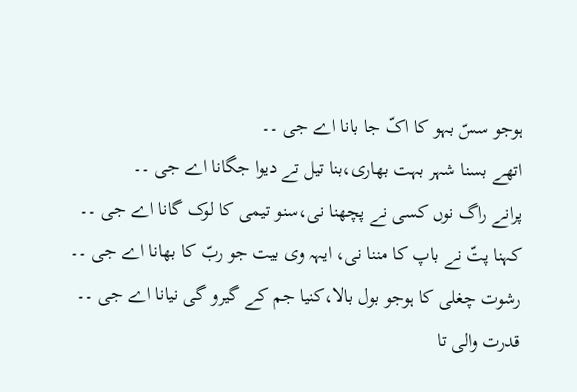ہوجو سسّ بہو کا اکّ جا بانا اے جی ۔۔
اتھے بسنا شہر بہت بھاری،بنا تیل تے دیوا جگانا اے جی ۔۔
پرانے راگ نوں کسی نے پچھنا نی،سنو تیمی کا لوک گانا اے جی ۔۔
کہنا پتّ نے باپ کا مننا نی، ایہہ وی بیت جو ربّ کا بھانا اے جی ۔۔
رشوت چغلی کا ہوجو بول بالا،کنیا جم کے گیرو گی نیانا اے جی ۔۔
قدرت والی تا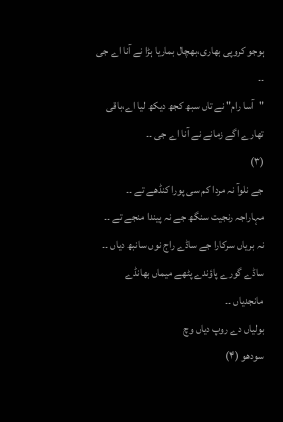ہوجو کروپی بھاری،بھچال بماریا ہڑا نے آنا اے جی ۔۔
"آسا رام" نے تاں سبھ کجھ دیکھ لیا اے،باقی تھارے اگے زمانے نے آنا اے جی ۔۔
(۳)
جے نلوآ نہ مردا کم سی پورا کنڈھے تے ۔۔
مہاراجہ رنجیت سنگھ جے نہ پیندا منجے تے ۔۔
نہ بریاں سرکارا جے ساڈے راج نوں سانبھ دیاں ۔۔
ساڈے گورے پاؤندے پٹھے میماں بھانڈے مانجدیاں ۔۔
بولیاں دے روپ دیاں وچ
سودھو (۴)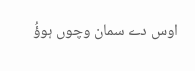اوس دے سمان وچوں ہوؤُ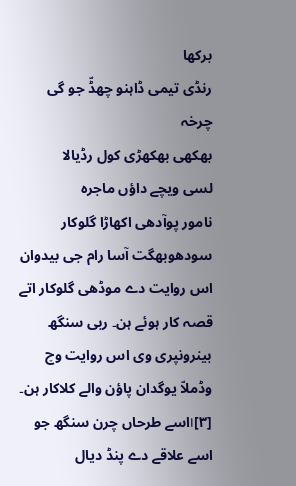برکھا
رنڈی تیمی ڈاہنو چھڈّ جو گی چرخہ
بھکھی بھکھڑی کول رڈیالا
لسی ویچے داؤں ماجرہ
نامور پوآدھی اکھاڑا گلوکار
سودھوبھگت آسا رام جی بیدوان اس روایت دے موڈھی گلوکار اتے قصہ کار ہوئے ہن۔ ربی سنگھ بینرونپری وی اس روایت وچ وڈملاّ یوگدان پاؤن والے کلاکار ہن۔ [۳]।اسے طرحاں چرن سنگھ جو اسے علاقے دے پنڈ دیال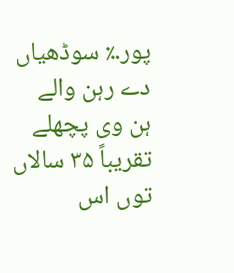پور؉ سوڈھیاں دے رہن والے ہن وی پچھلے تقریباً ۳۵ سالاں توں اس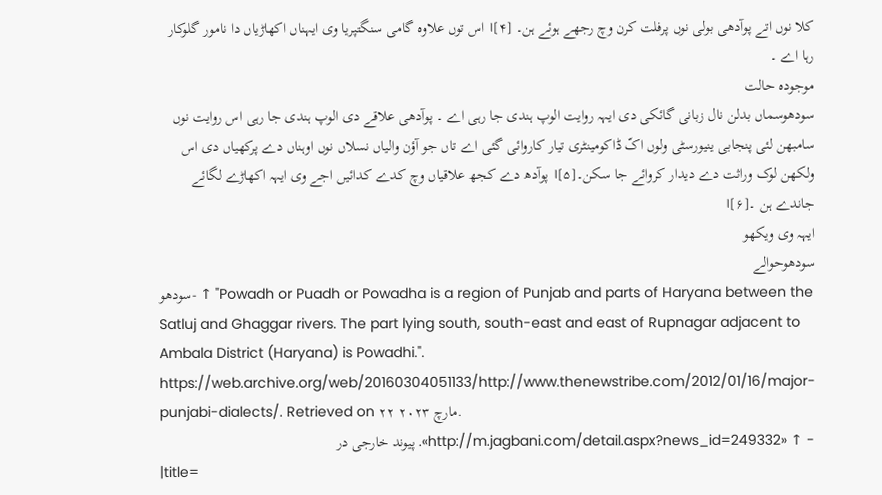کلا نوں اتے پوآدھی بولی نوں پرفلت کرن وچ رجھے ہوئے ہن۔ [۴]। اس توں علاوہ گامی سنگتپریا وی ایہناں اکھاڑیاں دا نامور گلوکار رہا اے ۔
موجودہ حالت
سودھوسماں بدلن نال زبانی گائکی دی ایہہ روایت الوپ ہندی جا رہی اے ۔ پوآدھی علاقے دی الوپ ہندی جا رہی اس روایت نوں سامبھن لئی پنجابی ینیورسٹی ولوں اکّ ڈاکومینٹری تیار کاروائی گئی اے تاں جو آؤن والیاں نسلاں نوں اوہناں دے پرکھیاں دی اس ولکھن لوک وراثت دے دیدار کروائے جا سکن۔[۵]। پوآدھ دے کجھ علاقیاں وچ کدے کدائیں اجے وی ایہہ اکھاڑے لگائے جاندے ہن ۔[۶]।
ایہہ وی ویکھو
سودھوحوالے
سودھو- ↑ "Powadh or Puadh or Powadha is a region of Punjab and parts of Haryana between the Satluj and Ghaggar rivers. The part lying south, south-east and east of Rupnagar adjacent to Ambala District (Haryana) is Powadhi.". https://web.archive.org/web/20160304051133/http://www.thenewstribe.com/2012/01/16/major-punjabi-dialects/. Retrieved on ۲۲ مارچ ۲۰۲۳.
- ↑ «http://m.jagbani.com/detail.aspx?news_id=249332». پیوند خارجی در
|title=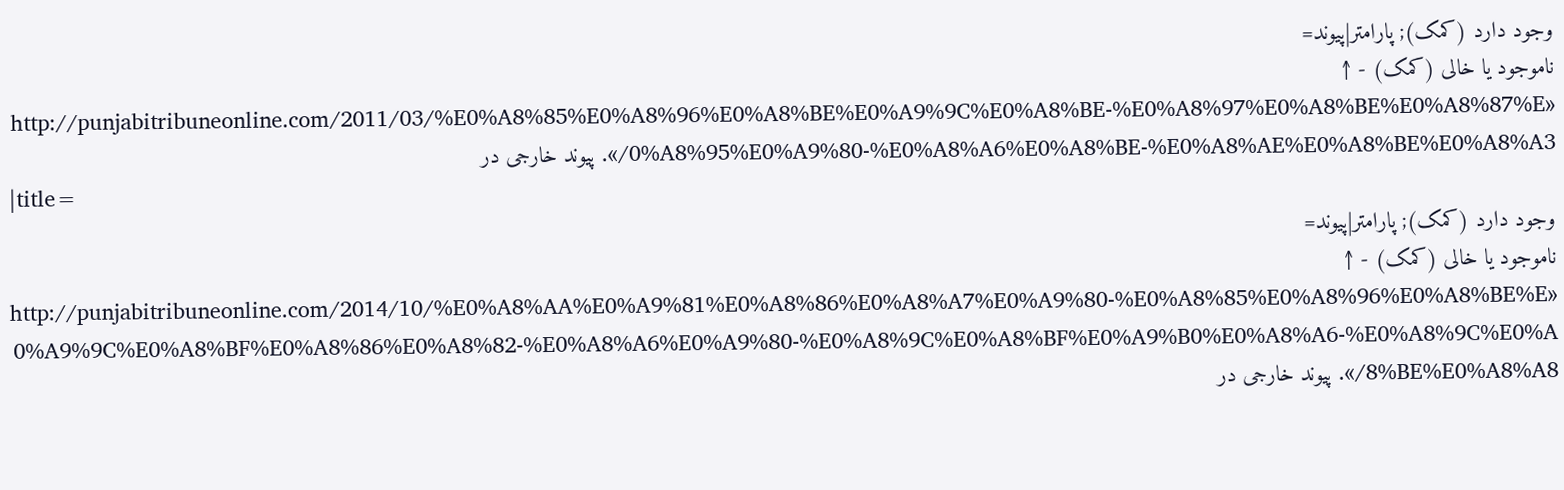وجود دارد (کمک); پارامتر|پیوند=
ناموجود یا خالی (کمک) - ↑ «http://punjabitribuneonline.com/2011/03/%E0%A8%85%E0%A8%96%E0%A8%BE%E0%A9%9C%E0%A8%BE-%E0%A8%97%E0%A8%BE%E0%A8%87%E0%A8%95%E0%A9%80-%E0%A8%A6%E0%A8%BE-%E0%A8%AE%E0%A8%BE%E0%A8%A3/». پیوند خارجی در
|title=
وجود دارد (کمک); پارامتر|پیوند=
ناموجود یا خالی (کمک) - ↑ «http://punjabitribuneonline.com/2014/10/%E0%A8%AA%E0%A9%81%E0%A8%86%E0%A8%A7%E0%A9%80-%E0%A8%85%E0%A8%96%E0%A8%BE%E0%A9%9C%E0%A8%BF%E0%A8%86%E0%A8%82-%E0%A8%A6%E0%A9%80-%E0%A8%9C%E0%A8%BF%E0%A9%B0%E0%A8%A6-%E0%A8%9C%E0%A8%BE%E0%A8%A8/». پیوند خارجی در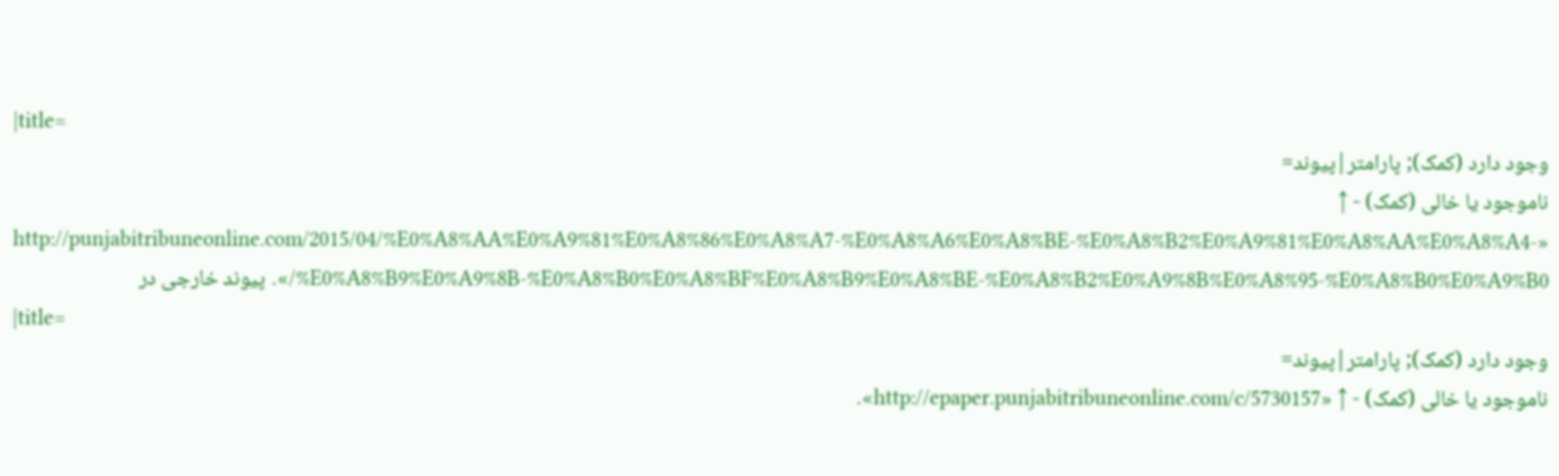|title=
وجود دارد (کمک); پارامتر|پیوند=
ناموجود یا خالی (کمک) - ↑ «http://punjabitribuneonline.com/2015/04/%E0%A8%AA%E0%A9%81%E0%A8%86%E0%A8%A7-%E0%A8%A6%E0%A8%BE-%E0%A8%B2%E0%A9%81%E0%A8%AA%E0%A8%A4-%E0%A8%B9%E0%A9%8B-%E0%A8%B0%E0%A8%BF%E0%A8%B9%E0%A8%BE-%E0%A8%B2%E0%A9%8B%E0%A8%95-%E0%A8%B0%E0%A9%B0/». پیوند خارجی در
|title=
وجود دارد (کمک); پارامتر|پیوند=
ناموجود یا خالی (کمک) - ↑ «http://epaper.punjabitribuneonline.com/c/5730157».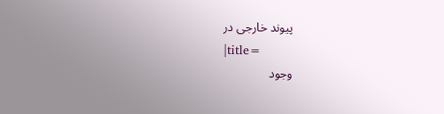پیوند خارجی در
|title=
وجود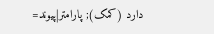دارد (کمک); پارامتر|پیوند=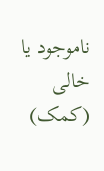ناموجود یا خالی (کمک)